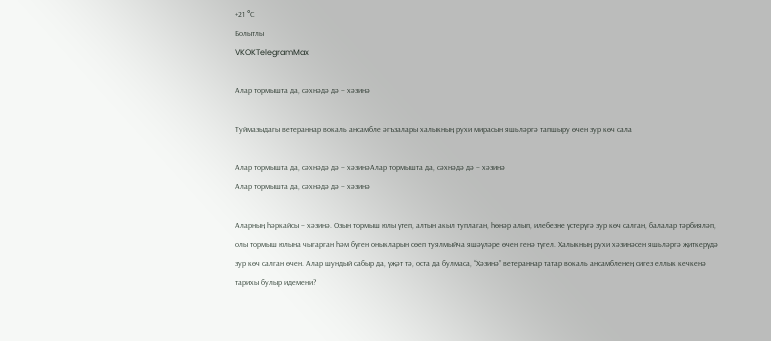+21 °С
Болытлы
VKOKTelegramMax

Алар тормышта да, сәхнәдә дә – хәзинә

Туймазыдагы ветераннар вокаль ансамбле әгъзалары халыкның рухи мирасын яшьләргә тапшыру өчен зур көч сала

Алар тормышта да, сәхнәдә дә – хәзинәАлар тормышта да, сәхнәдә дә – хәзинә
Алар тормышта да, сәхнәдә дә – хәзинә

Аларның һәркайсы – хәзинә. Озын тормыш юлы үтеп, алтын акыл туплаган, һөнәр алып, илебезне үстерүгә зур көч салган, балалар тәрбияләп, олы тормыш юлына чыгарган һәм бүген оныкларын сөеп туялмыйча яшәүләре өчен генә түгел. Халыкның рухи хәзинәсен яшьләргә җиткерүдә зур көч салган өчен. Алар шундый сабыр да, үҗәт тә, оста да булмаса, “Хәзинә” ветераннар татар вокаль ансамбленең сигез еллык кечкенә тарихы булыр идемени?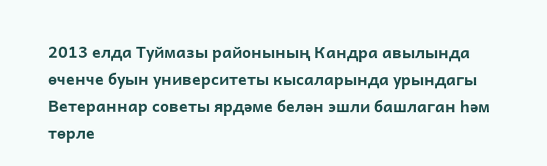2013 елда Туймазы районының Кандра авылында өченче буын университеты кысаларында урындагы Ветераннар советы ярдәме белән эшли башлаган һәм төрле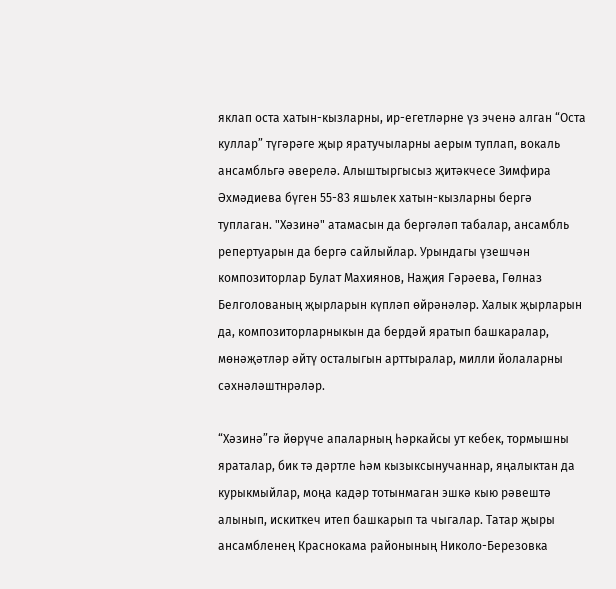яклап оста хатын-кызларны, ир-егетләрне үз эченә алган “Оста куллар” түгәрәге җыр яратучыларны аерым туплап, вокаль ансамбльгә әверелә. Алыштыргысыз җитәкчесе Зимфира Әхмәдиева бүген 55-83 яшьлек хатын-кызларны бергә туплаган. "Хәзинә" атамасын да бергәләп табалар, ансамбль репертуарын да бергә сайлыйлар. Урындагы үзешчән композиторлар Булат Махиянов, Наҗия Гәрәева, Гөлназ Белголованың җырларын күпләп өйрәнәләр. Халык җырларын да, композиторларныкын да бердәй яратып башкаралар, мөнәҗәтләр әйтү осталыгын арттыралар, милли йолаларны сәхнәләштнрәләр.

“Хәзинә”гә йөрүче апаларның һәркайсы ут кебек, тормышны яраталар, бик тә дәртле һәм кызыксынучаннар, яңалыктан да курыкмыйлар, моңа кадәр тотынмаган эшкә кыю рәвештә алынып, искиткеч итеп башкарып та чыгалар. Татар җыры ансамбленең Краснокама районының Николо-Березовка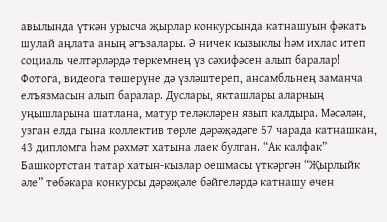авылында үткән урысча җырлар конкурсында катнашуын фәкать шулай аңлата аның әгъзалары. Ә ничек кызыклы һәм ихлас итеп социаль челтәрләрдә төркемнең үз сәхифәсен алып баралар! Фотога, видеога төшерүне дә үзләштереп, ансамбльнең заманча елъязмасын алып баралар. Дуслары, якташлары аларның уңышларына шатлана, матур теләкләрен язып калдыра. Мәсәлән, узган елда гына коллектив төрле дәрәҗәдәге 57 чарада катнашкан, 43 дипломга һәм рәхмәт хатына лаек булган. “Ак калфак” Башкортстан татар хатын-кызлар оешмасы үткәргән “Җырлыйк әле” төбәкара конкурсы дәрәҗәле бәйгеләрдә катнашу өчен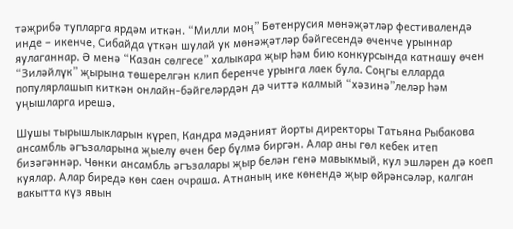тәҗрибә тупларга ярдәм иткән. “Милли моң” Бөтенрусия мөнәҗәтләр фестивалендә инде – икенче, Сибайда үткән шулай ук мөнәҗәтләр бәйгесендә өченче урыннар яулаганнар. Ә менә “Казан сөлгесе” халыкара җыр һәм бию конкурсында катнашу өчен “Зиләйлүк” җырына төшерелгән клип беренче урынга лаек була. Соңгы елларда популярлашып киткән онлайн-бәйгеләрдән дә читтә калмый “хәзинә”леләр һәм уңышларга ирешә.

Шушы тырышлыкларын күреп, Кандра мәдәният йорты директоры Татьяна Рыбакова ансамбль әгъзаларына җыелу өчен бер бүлмә биргән. Алар аны гөл кебек итеп бизәгәннәр. Чөнки ансамбль әгъзалары җыр белән генә мавыкмый, кул эшләрен дә коеп куялар. Алар биредә көн саен очраша. Атнаның ике көнендә җыр өйрәнсәләр, калган вакытта күз явын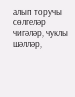алып торучы сөлгеләр чигәләр, чуклы шәлләр,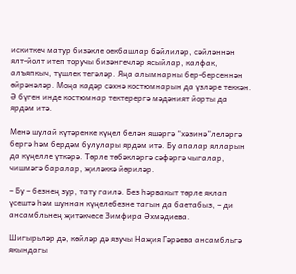искиткеч матур бизәкле оекбашлар бәйлиләр, сәйләннән ялт-йолт итеп торучы бизәнгечләр ясыйлар, калфак, алъяпкыч, түшлек тегәләр. Яңа алымнарны бер-берсеннән өйрәнәләр. Моңа кадәр сәхнә костюмнарын да үзләре теккән. Ә бүген инде костюмнар тектерергә мәдәният йорты да ярдәм итә.

Менә шулай күтәренке күңел белән яшәргә “хәзинә”леләргә бергә һәм бердәм булулары ярдәм итә. Бу апалар ялларын да күңелле үткәрә. Төрле төбәкләргә сәфәргә чыгалар, чишмәгә баралар, җиләккә йөриләр.

– Бу – безнең зур, тату гаилә. Без һәрвакыт төрле яклап үсештә һәм шуннан күңелебезне тагын да баетабыз, – ди ансамбльнең җитәкчесе Зимфира Әхмәдиева.

Шигырьләр дә, көйләр дә язучы Наҗия Гәрәева ансамбльгә якындагы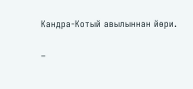Кандра-Котый авылыннан йөри.

–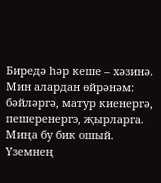Биредә һәр кеше – хәзинә. Мин алардан өйрәнәм: бәйләргә, матур киенергә, пешеренергэ, җырларга. Миңа бу бик ошый. Үземнең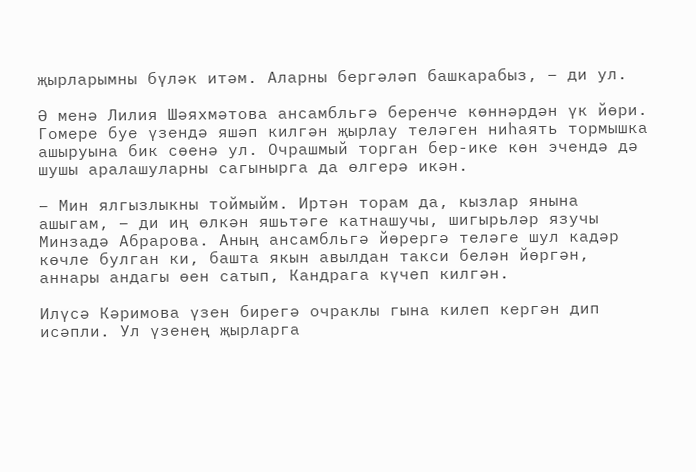җырларымны бүләк итәм. Аларны бергәләп башкарабыз, – ди ул.

Ә менә Лилия Шәяхмәтова ансамбльгә беренче көннәрдән үк йөри. Гомере буе үзендә яшәп килгән җырлау теләген ниһаять тормышка ашыруына бик сөенә ул. Очрашмый торган бер-ике көн эчендә дә шушы аралашуларны сагынырга да өлгерә икән.

– Мин ялгызлыкны тоймыйм. Иртән торам да, кызлар янына ашыгам, – ди иң өлкән яшьтәге катнашучы, шигырьләр язучы Минзадә Абрарова. Аның ансамбльгә йөрергә теләге шул кадәр көчле булган ки, башта якын авылдан такси белән йөргән, аннары андагы өен сатып, Кандрага күчеп килгән.

Илүсә Кәримова үзен бирегә очраклы гына килеп кергән дип исәпли. Ул үзенең җырларга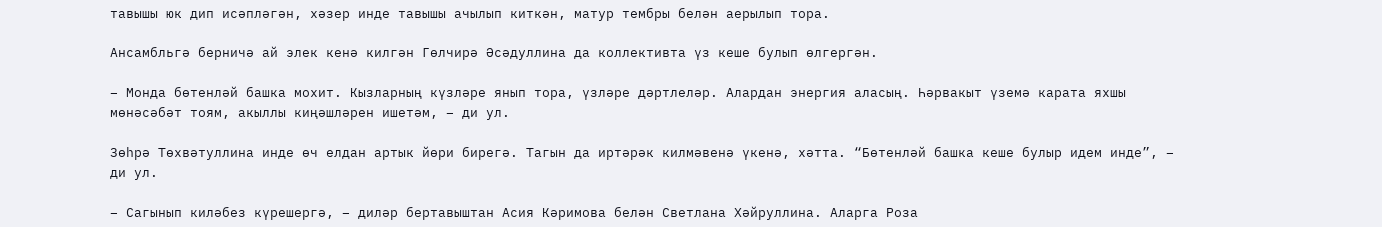тавышы юк дип исәпләгән, хәзер инде тавышы ачылып киткән, матур тембры белән аерылып тора.

Ансамбльгә берничә ай элек кенә килгән Гөлчирә Әсәдуллина да коллективта үз кеше булып өлгергән.

– Монда бөтенләй башка мохит. Кызларның күзләре янып тора, үзләре дәртлеләр. Алардан энергия аласың. Һәрвакыт үземә карата яхшы мөнәсәбәт тоям, акыллы киңәшләрен ишетәм, – ди ул.

Зөһрә Төхвәтуллина инде өч елдан артык йөри бирегә. Тагын да иртәрәк килмәвенә үкенә, хәтта. “Бөтенләй башка кеше булыр идем инде”, – ди ул.

– Сагынып киләбез күрешергә, – диләр бертавыштан Асия Кәримова белән Светлана Хәйруллина. Аларга Роза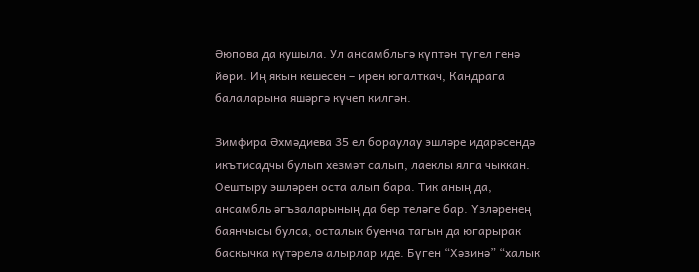Әюпова да кушыла. Ул ансамбльгә күптән түгел генә йөри. Иң якын кешесен – ирен югалткач, Кандрага балаларына яшәргә күчеп килгән.

Зимфира Әхмәдиева 35 ел бораулау эшләре идарәсендә икътисадчы булып хезмәт салып, лаеклы ялга чыккан. Оештыру эшләрен оста алып бара. Тик аның да, ансамбль әгъзаларының да бер теләге бар. Үзләренең баянчысы булса, осталык буенча тагын да югарырак баскычка күтәрелә алырлар иде. Бүген “Хәзинә” “халык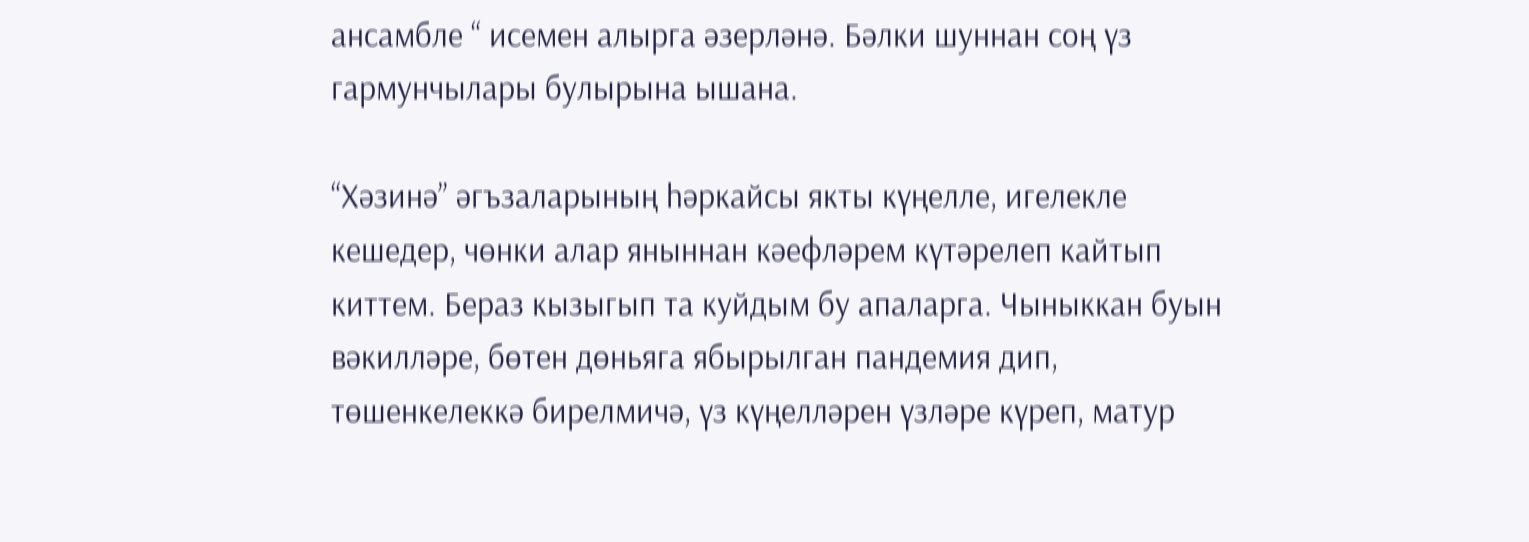ансамбле “ исемен алырга әзерләнә. Бәлки шуннан соң үз гармунчылары булырына ышана.

“Хәзинә” әгъзаларының һәркайсы якты күңелле, игелекле кешедер, чөнки алар яныннан кәефләрем күтәрелеп кайтып киттем. Бераз кызыгып та куйдым бу апаларга. Чыныккан буын вәкилләре, бөтен дөньяга ябырылган пандемия дип, төшенкелеккә бирелмичә, үз күңелләрен үзләре күреп, матур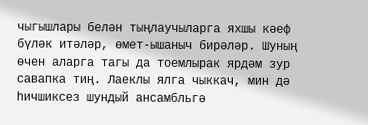чыгышлары белән тыңлаучыларга яхшы кәеф бүләк итәләр, өмет-ышаныч бирәләр. Шуның өчен аларга тагы да тоемлырак ярдәм зур савапка тиң. Лаеклы ялга чыккач, мин дә һичшиксез шундый ансамбльгә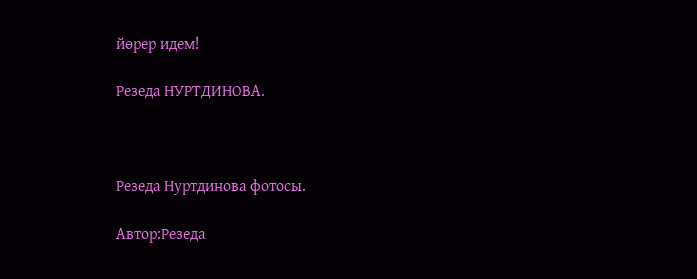йөрер идем!

Резеда НУРТДИНОВА.



Резеда Нуртдинова фотосы.

Автор:Резеда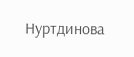Нуртдинова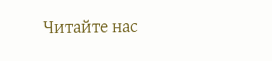Читайте нас